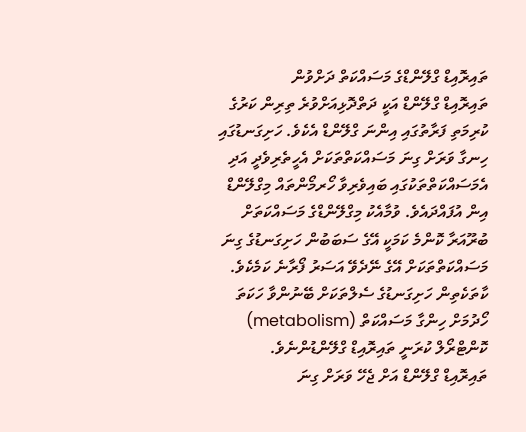ތައިރޮއިޑް ގްލޭންޑްގެ މަސައްކަތް ދަށްވުން
ތައިރޮއިޑް ގްލޭންޑް އަކީ ދަތްދޮޅިއަށްވުރެ ތިރިން ކަރުގެ ކުރިމަތި ފަރާތުގައި އިންނަ ގްލޭންޑް އެކެވެ. ހަށިގަނޑުގައި ހިނގާ ވަރަށް ގިނަ މަސައްކަތްތަކަށް އެހީތެރިވެދީ އަދި އެމަސައްކަތްތަކުގައި ބައިވެރިވާ ހޯރމޯންތައް މިގްލޭންޑް އިން އުފައްދައެވެ. ވުމާއެކު މިގްލޭންޑްގެ މަސައްކަތަށް ބުރޫއަރާ ކޮންމެ ކަމަކީ އޭގެ ސަބަބުން ހަށިގަނޑުގެ ގިނަ މަސައްކަތްތަކަށް އޭގެ ނޭދެވޭ އަސަރު ފޯރާނެ ކަމެކެވެ. ކާތަކެތިން ހަށިގަނޑުގެ ސެލްތަކަށް ބޭނުންވާ ހަކަތަ ހޯދުމަށް ހިންގާ މަސައްކަތް (metabolism) ކޮންޓްރޯލް ކުރަނީ ތައިރޮއިޑް ގްލޭންޑުންނެވެ.
ތައިރޮއިޑް ގްލޭންޑް އަށް ޖެހޭ ވަރަށް ގިނަ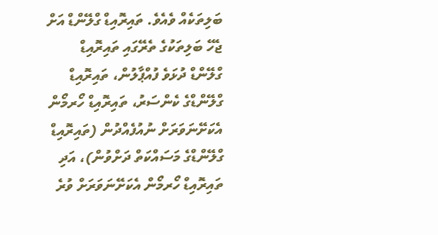ބަލިތަކެއް ވެއެވެ. ތައިރޮއިޑް ގްލޭންޑް އަށް ޖެހޭ ބަލިތަކުގެ ތެރޭގައި ތައިރޮއިޑް ގްލޭންޑް ދުޅަވެ ފުއްޕާލުން، ތައިރޮއިޑް ގްލޭންޑްގެ ކެންސަރު، ތައިރޮއިޑް ހޯރމޯން އެކަށޭނަވަރަށް ނުއުފެއްދުން (ތައިރޮއިޑް ގްލޭންޑްގެ މަސައްކަތް ދަށްވުން)، އަދި ތައިރޮއިޑް ހޯރމޯން އެކަށޭނަވަރަށް ވުރެ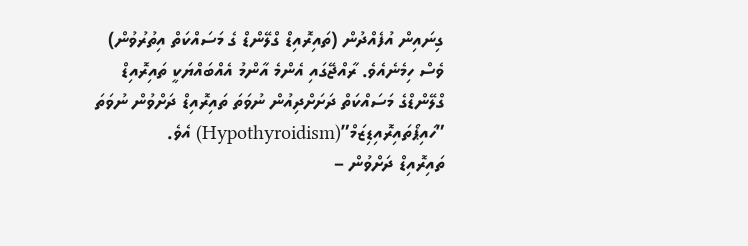ގިނައިން އުފެއްދުން (ތައިރޮއިޑް ގްލޭންޑް ގެ މަސައްކަތް އިތުރުވުން) ވެސް ހިމެނެއެވެ. ރާއްޖޭގައި އެންމެ އާންމު އެއްބައްޔަކީ ތައިރޮއިޑް ގްލޭންޑްގެ މަސައްކަތް ދަށަށްދިއުން ނުވަތަ ތައިރޮއިޑް ދަށްވުން ނުވަތަ ”ހައިޕޯތައިރޮއިޑިޒަމް”(Hypothyroidism) އެވެ.
ތައިރޮއިޑް ދަށްވުން –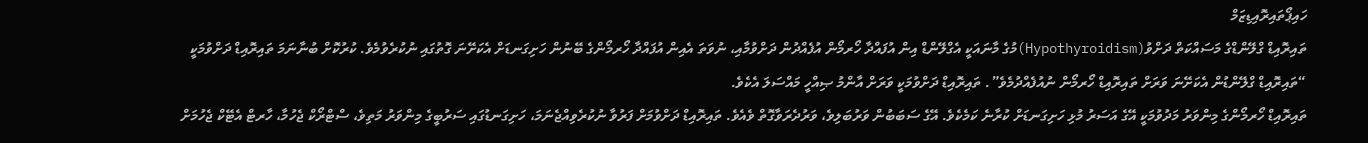ހައިޕޯތައިރޮއިޑިޒަމް
ތައިރޮއިޑް ގްލޭންޑްގެ މަސައްކަތް ދަށްވު(Hypothyroidism)މުގެ މާނައަކީ އެގްލޭންޑް އިން އުފައްދާ ހޯރމޯން އުފެއްދުން ދަށްވުމާއި، ނުވަތަ އެއިން އުފައްދާ ހޯރމޯންގެ ބޭނުން ހަށިގަނޑަށް އެކަށޭނަ ގޮތުގައި ނުކުރެވުމެވެ. ކުރުކޮށް ބުނާނަމަ ތައިރޮއިޑް ދަށްވުމަކީ “ތައިރޮއިޑް ގްލޭންޑުން އެކަށޭނަ ވަރަށް ތައިރޮއިޑް ހޯރމޯން ނުއުފެއްދުމެވެ”. ތައިރޮއިޑް ދަށްވުމަކީ ވަރަށް އާންމު ޞިއްހީ މައްސަލަ އެކެވެ.
ތައިރޮއިޑް ހޯރމޯންގެ މިންވަރު މަދުވުމަކީ އޭގެ އަސަރު މުޅި ހަށިގަނޑަށް ކުރާނެ ކަމެކެވެ. އޭގެ ސަބަބުން ވަރުބަލިވެ، ވަރުދެރަވާގޮތް ވެއެވެ. ތައިރޮއިޑް ދަށްވުމަށް ފަރުވާ ނުކުރެވިއްޖެނަމަ، ހަށިގަނޑުގައި ސަރުބީގެ މިންވަރު މަތިވެ، ސްޓްރޯކް ޖެހުމާ، ހާރޓް އެޓޭކް ޖެހުމަށް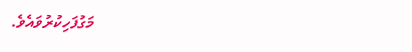މަގުފަހިކުރުވައެވެ.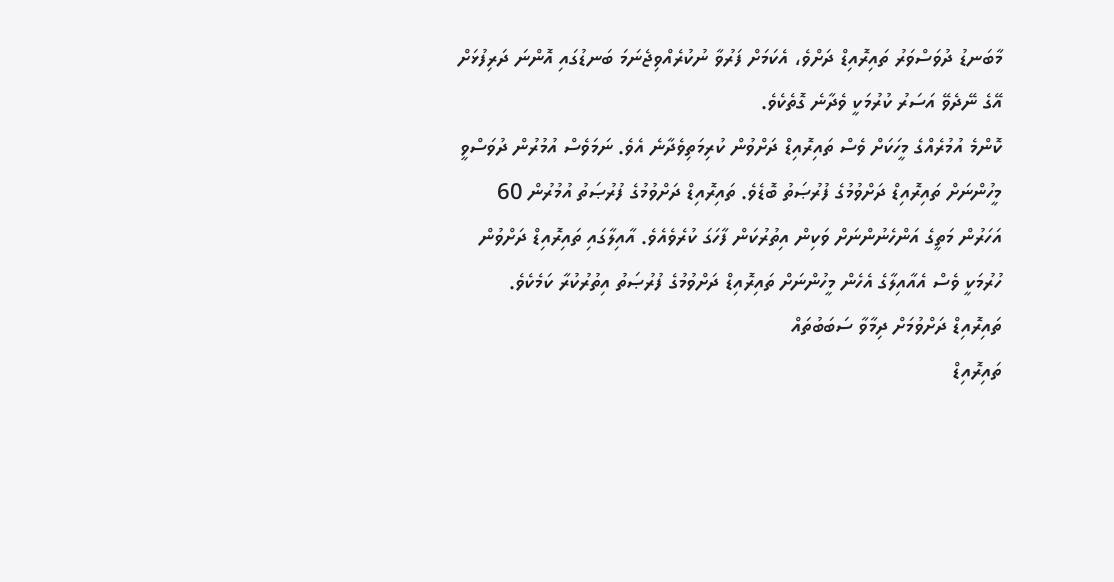މާބަނޑު ދުވަސްވަރު ތައިރޮއިޑް ދަށްވެ، އެކަމަށް ފަރުވާ ނުކުރެއްވިޖެނަމަ ބަނޑުގައި އޮންނަ ދަރިފުޅަށް އޭގެ ނޭދެވޭ އަސަރު ކުރުމަކީ ވެދާނެ ގޮތެކެވެ.
ކޮންމެ އުމުރެއްގެ މީހަކަށް ވެސް ތައިރޮއިޑް ދަށްވުން ކުރިމަތިވެދާނެ އެވެ. ނަމަވެސް އުމުރުން ދުވަސްވީ މީހުންނަށް ތައިރޮއިޑް ދަށްވުމުގެ ފުރުޞަތު ބޮޑެވެ. ތައިރޮއިޑް ދަށްވުމުގެ ފުރުޞަތު އުމުރުން 60 އަހަރުން މަތީގެ އަންހެނުންނަށް ވަކިން އިތުރުކަން ފާހަގަ ކުރެވެއެވެ. އާއިލާގައި ތައިރޮއިޑް ދަށްވުން ހުރުމަކީ ވެސް އެއާއިލާގެ އެހެން މީހުންނަށް ތައިރޮއިޑް ދަށްވުމުގެ ފުރުޞަތު އިތުރުކުރާ ކަމެކެވެ.
ތައިރޮއިޑް ދަށްވުމަށް ދިމާވާ ސަބަބުތައް
ތައިރޮއިޑް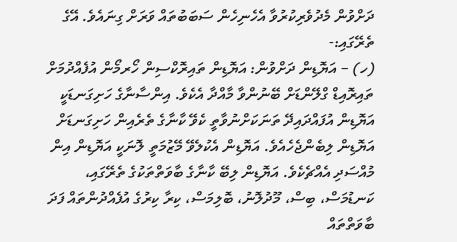ދަށްވުން މެދުވެރިކުރުވާ އެހެނިހެން ސަބަބުތައް ވަރަށް ގިނައެވެ. އޭގެ ތެރޭގައި:-
(ހ) – އަޔޮޑިން ދަށްވުން: އަޔޮޑިން ތައިރޮކްސިން ހޯރމޯން އުފެއްދުމަށް ތައިރޮއިޑް ގްލޭންޑަށް ބޭނުންވާ މާއްދާ އެކެވެ. އިންސާނާގެ ހަށިގަނޑަކީ އަޔޮޑިން އުފައްދައިދޭ ތަނަކަށްނުވާތީ ކެވޭ ކާނާގެ ތެރެއިން ހަށިގަނޑަށް އަޔޮޑިން ލިބެންޖެހެއެވެ. އަޔޮޑިން އެކުލެވޭ މޭޒުމަތީ ލޮނަކީ އަޔޮޑިން އިން މުއްސަދި އެއްޗެކެވެ. އަޔޮޑިން ލިބޭ ކާނާގެ ބާވަތްތަކުގެ ތެރޭގައި، ކަނޑުމަސް، ބިސް، މޫދުލޮނު، ބޮލިމަސް، ކިރާ ކިރުގެ އުފެއްދުންތައް ފަދަ ބާވަތްތައް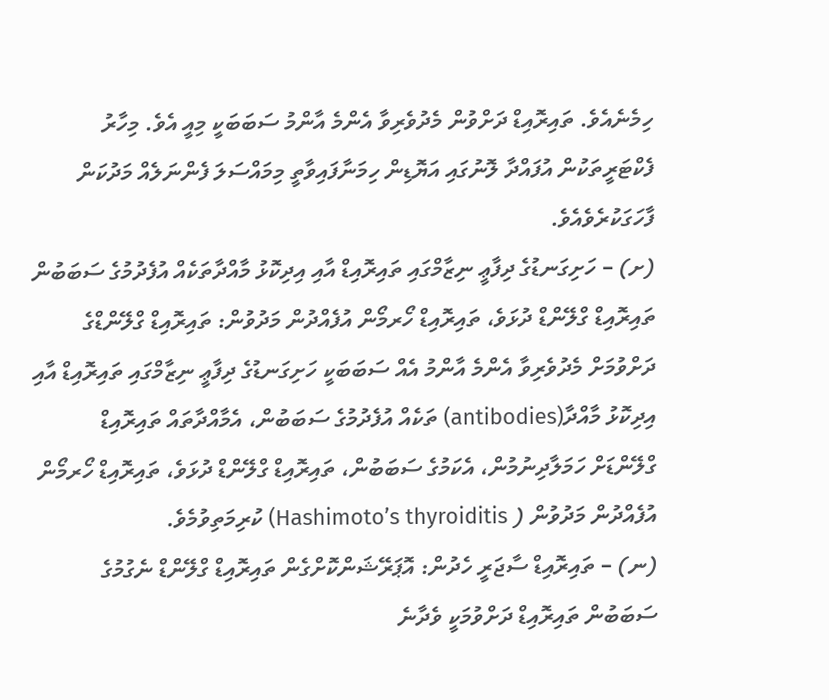ހިމެނެއެވެ. ތައިރޮއިޑް ދަށްވުން މެދުވެރިވާ އެންމެ އާންމު ސަބަބަކީ މިއީ އެވެ. މިހާރު ފެކްޓަރީތަކުން އުފައްދާ ލޮނުގައި އަޔޮޑިން ހިމަނާފައިވާތީ މިމައްސަލަ ފެންނަލެއް މަދުކަން ފާހަގަކުރެވެއެވެ.
(ށ) – ހަށިގަނޑުގެ ދިފާޢީ ނިޒާމްގައި ތައިރޮއިޑް އާއި އިދިކޮޅު މާއްދާތަކެއް އުފެދުމުގެ ސަބަބުން ތައިރޮއިޑް ގްލޭންޑް ދުޅަވެ، ތައިރޮއިޑް ހޯރމޯން އުފެއްދުން މަދުވުން: ތައިރޮއިޑް ގްލޭންޑްގެ ދަށްވުމަށް މެދުވެރިވާ އެންމެ އާންމު އެއް ސަބަބަކީ ހަށިގަނޑުގެ ދިފާޢީ ނިޒާމްގައި ތައިރޮއިޑް އާއި އިދިކޮޅު މާއްދާ(antibodies) ތަކެއް އުފެދުމުގެ ސަބަބުން، އެމާއްދާތައް ތައިރޮއިޑް ގްލޭންޑަށް ހަމަލާދިނުމުން، އެކަމުގެ ސަބަބުން، ތައިރޮއިޑް ގްލޭންޑް ދުޅަވެ، ތައިރޮއިޑް ހޯރމޯން އުފެއްދުން މަދުވުން ( Hashimoto’s thyroiditis) ކުރިމަތިވުމެވެ.
(ނ) – ތައިރޮއިޑް ސާޖަރީ ހެދުން: އޮޕަރޭޝަންކޮށްގެން ތައިރޮއިޑް ގްލޭންޑް ނެގުމުގެ ސަބަބުން ތައިރޮއިޑް ދަށްވުމަކީ ވެދާނެ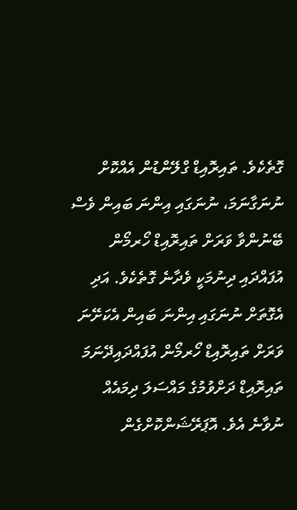ގޮތެކެވެ. ތައިރޮއިޑް ގްލޭންޑުން އެއްކޮށް ނުނަގާނަމަ، ނުނަގައި އިންނަ ބައިން ވެސް ބޭނުންވާ ވަރަށް ތައިރޮއިޑް ހޯރމޯން އުފައްދައި ދިނުމަކީ ވެދާނެ ގޮތެކެވެ. އަދި އެގޮތަށް ނުނަގައި އިންނަ ބައިން އެކަށޭނަ ވަރަށް ތައިރޮއިޑް ހޯރމޯން އުފައްދައިދޭނަމަ ތައިރޮއިޑް ދަށްވުމުގެ މައްސަލަ ދިމައެއް ނުވާނެ އެވެ. އޮޕަރޭޝަންކޮށްގެން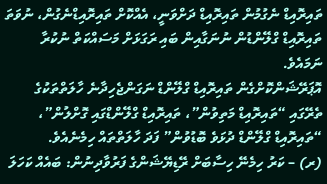ތައިރޮއިޑް ނެގުމުން ތައިރޮއިޑް ދަށްވަނީ، އެއްކޮށް ތައިރޮއިޑްނެގުން، ނުވަތަ ތައިރޮއިޑް ގްލޭންޑުން ނުނަގާއިން ބައި ރަގަޅަށް މަސައްކަތް ނުކުރާ ނަމައެވެ.
އޮޕަރޭޝަންކޮށްގެން ތައިރޮއިޑް ގްލޭންޑް ނަގަންޖެހިދާނެ ހާލަތްތަކުގެ ތެރޭގައި “ތައިރޮއިޑް މަތިވުން”، ތައިރޮއިޑް ގްލޭންޑްގައި ގޮށްލުން”، “ތައިރޮއިޑް ގްލޭންޑް ދުޅަވެ ބޮޑުވުން” ފަދަ ހާލަތްތައް ހިމެނެއެވެ.
(ރ) – ކަރު ހިމެނޭ ހިސާބަށް ރޭޑިޔޭޝަންގެ ފަރުވާދިނުން: ބައެއް ކަހަލަ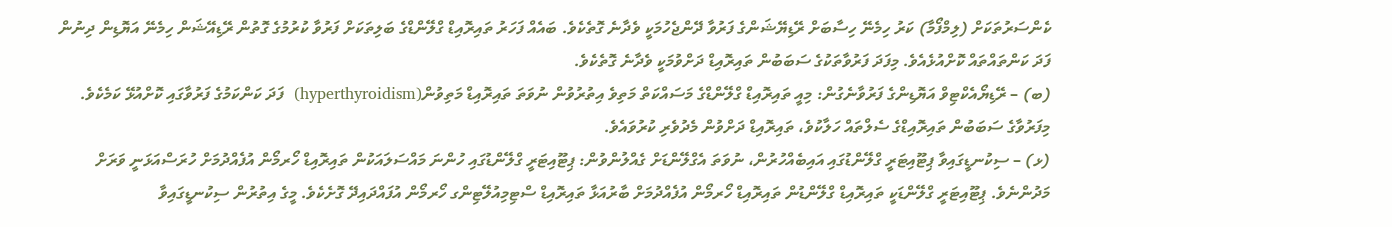ކެންސަރުތަކަށް (ލިމްފޯމާ) ކަރު ހިމެނޭ ހިސާބަށް ރޭޑިޔޭޝަންގެ ފަރުވާ ދޭންޖެހުމަކީ ވެދާނެ ގޮތެކެވެ. ބައެއް ފަހަރު ތައިރޮއިޑް ގްލޭންޑްގެ ބަލިތަކަށް ފަރުވާ ކުރުމުގެ ގޮތުން ރޭޑިއޭޝަން ހިމެނޭ އަޔޮޑިން ދިނުން ފަދަ ކަންތައްތައް ކޮށްއުޅެއެވެ. މިފަދަ ފަރުވާތަކުގެ ސަބަބުން ތައިރޮއިޑް ދަށްވުމަކީ ވެދާނެ ގޮތެކެވެ.
(ބ) – ރޭޑިޔޯއެކްޓިވް އަޔޮޑިންގެ ފަރުވާނެގުން: މިއީ ތައިރޮއިޑް ގްލޭންޑްގެ މަސައްކަތް މަތިވެ އިތުރުވުން ނުވަތަ ތައިރޮއިޑް މަތިވުން(hyperthyroidism)  ފަދަ ކަންކަމުގެ ފަރުވާގައި ކޮށްއުޅޭ ކަމެކެވެ. މިފަރުވާގެ ސަބަބުން ތައިރޮއިޑްގެ ސެލްތައް ހަލާކުވެ، ތައިރޮއިޑް ދަށްވުން މެދުވެރި ކުރުވައެވެ.
(ޅ) – ސިކުނޑީގައިވާ ޕިޓޫއިޓަރީ ގްލޭންޑުގައި އައިބެއްހުރުން، ނުވަތަ އެގްލޭންޑަށް ގެއްލުންވުން: ޕިޓޫއިޓަރީ ގްލޭންޑުގައި ހުންނަ މައްސަލައަކުން ތައިރޮއިޑް ހޯރމޯން އުފެއްދުމަށް ހުރަސްއަޅަނީ ވަރަށް މަދުންނެވެ. ޕިޓޫއިޓަރީ ގްލޭންޑަކީ ތައިރޮއިޑް ގްލޭންޑުން ތައިރޮއިޑް ހޯރމޯން އުފެއްދުމަށް ބާރުއަޅާ ތައިރޮއިޑް ސްޓިމިއުލޭޓިންގ ހޯރމޯން އުފައްދައިދޭ ގޮށެކެވެ. މީގެ އިތުރުން ސިކުނޑީގައިވާ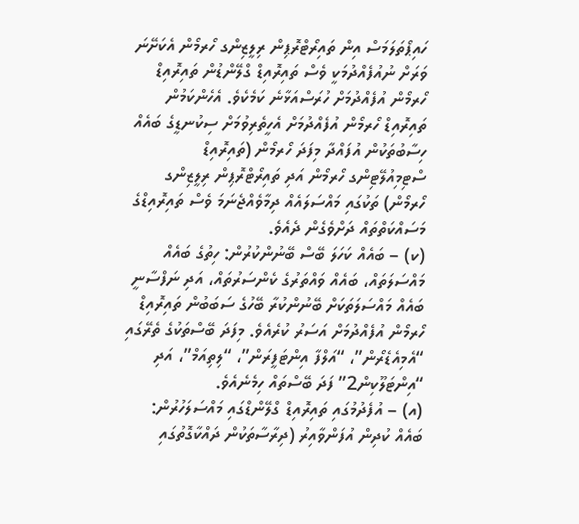ހައިޕޯތަލަމަސް އިން ތައިރޯޓްރޮޕިން ރިލީޒިންގ ހޯރމޯން އެކަށޭނަ ވަރަށް ނުއުފެއްދުމަކީ ވެސް ތައިރޮއިޑް ގްލޭންޑުން ތައިރޮއިޑް ހޯރމޯން އުފެއްދުމަށް ހުރަސްއަޅާނެ ކަމެކެވެ. އެހެންކަމުން ތައިރޮއިޑް ހޯރމޯން އުފެއްދުމަށް އެހީތެރިވުމަށް ސިކުނޑީގެ ބައެއް ހިސާބުތަކުން އުފައްދާ މިފަދަ ހޯރމޯން (ތައިރޮއިޑް ސްޓިމިއުލޭޓިންގ ހޯރމޯން އަދި ތައިރޯޓްރޮޕިން ރިލީޒިންގ ހޯރމޯން) ތަކުގައި މައްސަލައެއް ދިމާވެއްޖެނަމަ ވެސް ތައިރޮއިޑްގެ މަސައްކަތްތައް ދަށްވެގެން ދެއެވެ.
(ކ) – ބައެއް ކަހަލަ ބޭސް ބޭނުންކުރުން: ހިތުގެ ބައެއް މައްސަލަތައް، ބައެއް ވައްތަރުގެ ކެންސަރުތައް، އަދި ނަފްސާނީ ބައެއް މައްސަލަތަކަށް ބޭނުންކުރާ ބޭހުގެ ސަބަބުން ތައިރޮއިޑް ހޯރމޯން އުފެއްދުމަށް އަސަރު ކުރެއެވެ. މިފަދަ ބޭސްތަކުގެ ތެރޭގައި “އެމިއެޑެރޯން”، “އަލްފާ އިންޓަފީރަން”، “ލިތިއަމް”، އަދި “އިންޓަލޫކިން2” ފަދަ ބޭސްތައް ހިމެނެއެވެ.
(އ) – އުފެދުމުގައި ތައިރޮއިޑް ގްލޭންޑްގައި މައްސަލަހުރުން: ބައެއް ކުދިން އުފަންވާއިރު (ދިރާސާތަކުން ދައްކާގޮތުގައި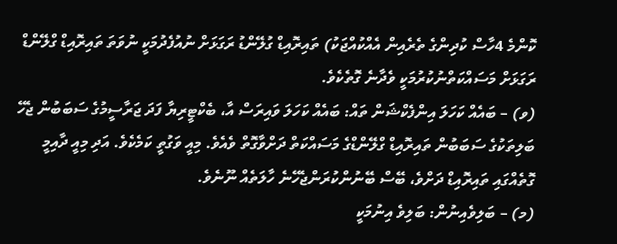ކޮންމެ 4ހާސް ކުދިންގެ ތެރެއިން އެއްކުއްޖަކު) ތައިރޮއިޑް ގުލޭންޑު ރަގަޅަށް ނުއުފެދުމަކީ ނުވަތަ ތައިރޮއިޑް ގްލޭންޑް ރަގަޅަށް މަސައްކަތްނުކުރުމަކީ ވެދާނެ ގޮތެކެވެ.
(ވ) – ބައެއް ކަހަލަ އިންފެކްޝަން ތައް: ބައެއް ކަހަލަ ވައިރަސް އާ، ބެކްޓީރިޔާ ފަދަ ޖަރާސީމުގެ ސަބަބުން ޖެހޭ ބަލިތަކުގެ ސަބަބުން ތައިރޮއިޑް ގްލޭންޑްގެ މަސައްކަތް ދަށްވާގޮތް ވެއެވެ. މިއީ ވަގުތީ ކަމެކެވެ. އަދި މިއީ ދާއިމީ ގޮތެއްގައި ތައިރޮއިޑް ދަށްވެ، ބޭސް ބޭނުންކުރަންޖެހޭނެ ހާލަތެއް ނޫނެވެ.
(މ) – ބަލިވެއިނުން: ބަލިވެ އިނުމަކީ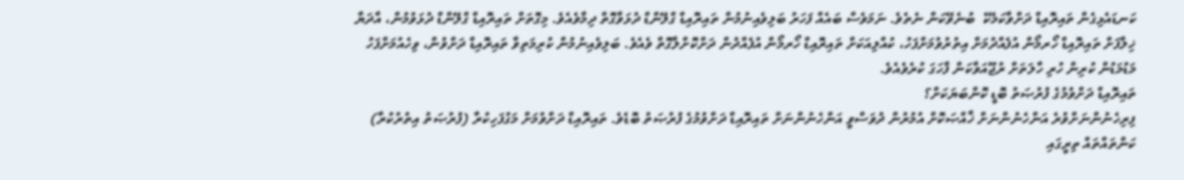ކަނޑައެޅިގެން ތައިރޮއިޑް ދަށްވާކަމެކޭ  ބުނެވޭކަން ނެތެވެ. ނަމަވެސް ބައެއް ފަހަރު ބަލިވެއިނުމުން ތައިރޮއިޑް ގްލޭންޑް ދުޅަވާގޮތް ދިމާވެއެވެ. މިގޮތަށް ތައިރޮއިޑް ގްލޭންޑް ދުޅަވުމުން، އާދަޔާ ޚިލާފަށް ތައިރޮއިޑް ހޯރމޯން އުފެއްދުމަށް އިތުރުވުމަށްފަހު، ކުއްލިއަކަށް ތައިރޮއިޑް ހޯރމޯން އުފެއްދުން ދަށްކޮށްލާގޮތް ވެއެވެ. ބަލިވެއިނުމުން ކުރިމަތިވާ ތައިރޮއިޑް ދަށްވުން، ވިހެއުމަށްފަހު މަޑުމަޑުން ކުރިން ހުރި ހާލަތަށް ރުޖޫއަވާކަން ފާހަގަ ކުރެވެއެވެ.
ތައިރޮއިޑް ދަށްވުމުގެ ފުރުޞަތު ބޮޑީ ކޮންބަޔަކަށް؟
ފިރިހެނުންނަށްވުރެ އަންހެނުންނަށް ޚާއްޞަކޮށް އުމުރުން ދުވަސްވީ އަންހެނުންނަށް ތައިރޮއިޑް ދަށްވުމުގެ ފުރުޞަތު ބޮޑެވެ. ތައިރޮއިޑް ދަށްވުމަށް މަގުފަހިކުރާ (ފުރުޞަތު އިތުރުކުރާ) ކަންތައްތައް ތިރީގައި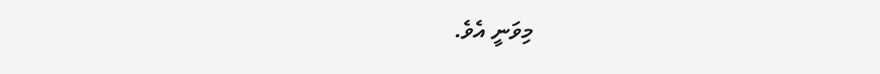މިވަނީ އެވެ.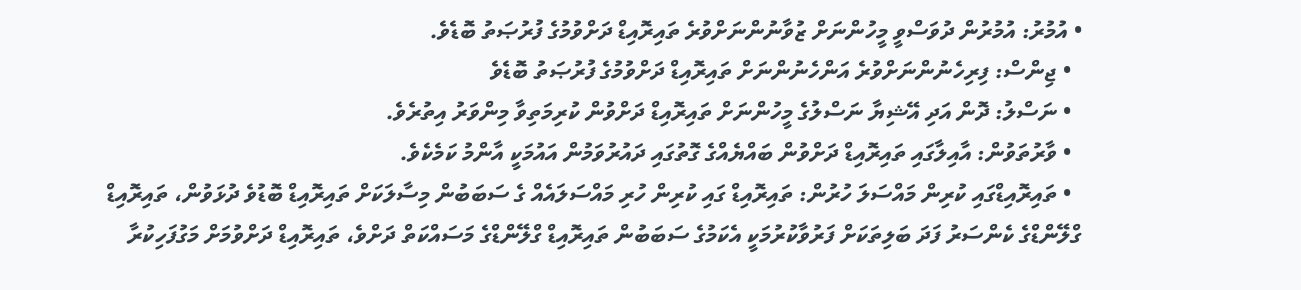• އުމުރު: އުމުރުން ދުވަސްވީ މީހުންނަށް ޒުވާނުންނަށްވުރެ ތައިރޮއިޑް ދަށްވުމުގެ ފުރުޞަތު ބޮޑެވެ.
  • ޖިންސް: ފިރިހެނުންނަށްވުރެ އަންހެނުންނަށް ތައިރޮއިޑް ދަށްވުމުގެ ފުރުޞަތު ބޮޑެވެ
  • ނަސްލު: ދޮން އަދި އޭޝިޔާ ނަސްލުގެ މީހުންނަށް ތައިރޮއިޑް ދަށްވުން ކުރިމަތިވާ މިންވަރު އިތުރެވެ.
  • ވާރުތަވުން: އާއިލާގައި ތައިރޮއިޑް ދަށްވުން ބައްޔެއްގެ ގޮތުގައި ދައުރުވަމުން އައުމަކީ އާންމު ކަމެކެވެ.
  • ތައިރޮއިޑްގައި ކުރިން މައްސަލަ ހުރުން: ތައިރޮއިޑް ގައި ކުރިން ހުރި މައްސަލައެއް ގެ ސަބަބުން މިސާލަކަށް ތައިރޮއިޑް ބޮޑުވެ ދުޅަވުން، ތައިރޮއިޑް ގްލޭންޑްގެ ކެންސަރު ފަދަ ބަލިތަކަށް ފަރުވާކުރުމަކީ އެކަމުގެ ސަބަބުން ތައިރޮއިޑް ގްލޭންޑްގެ މަސައްކަތް ދަށްވެ، ތައިރޮއިޑް ދަށްވުމަށް މަގުފަހިކުރާ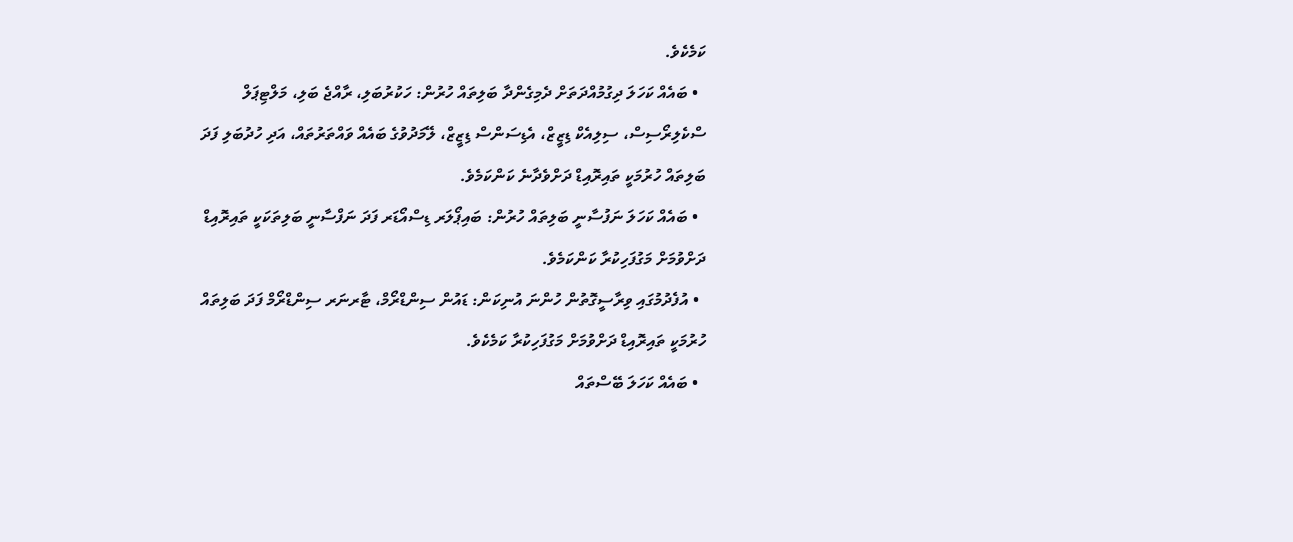ކަމެކެވެ.
  • ބައެއް ކަހަލަ ދިގުމުއްދަތަށް ދެމިގެންދާ ބަލިތައް ހުރުން: ހަކުރުބަލި، ރާއްޖެ ބަލި، މަލްޓިޕަލް ސްކެލިރޯސިސް، ސިލިއެކް ޑިޒީޒް، އެޑިސަންސް ޑިޒީޒް، ލޭމަދުވުގެ ބައެއް ވައްތަރުތައް، އަދި ހުދުބަލި ފަދަ ބަލިތައް ހުރުމަކީ ތައިރޮއިޑް ދަށްވެދާނެ ކަންކަމެވެ.
  • ބައެއް ކަހަލަ ނަފުސާނީ ބަލިތައް ހުރުން: ބައިޕޯލަރ ޑިސްއޯޑަރ ފަދަ ނަފްސާނީ ބަލިތަކަކީ ތައިރޮއިޑް ދަށްވުމަށް މަގުފަހިކުރާ ކަންކަމެވެ.
  • އުފެދުމުގައި ވިރާސީގޮތުން ހުންނަ އުނިކަން: ޑައުން ސިންޑްރޯމް، ޓާރނަރ ސިންޑްރޯމް ފަދަ ބަލިތައް ހުރުމަކީ ތައިރޮއިޑް ދަށްވުމަށް މަގުފަހިކުރާ ކަމެކެވެ.
  • ބައެއް ކަހަލަ ބޭސްތައް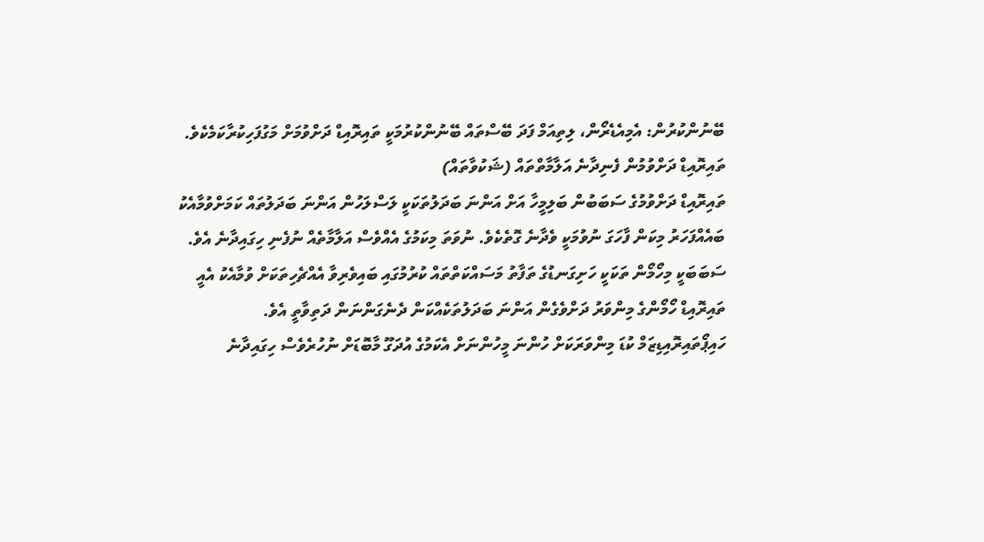ބޭނުންކުރުން: އެމިއެޑެރޯން، ލިތިއަމް ފަދަ ބޭސްތައް ބޭނުންކުރުމަކީ ތައިރޮއިޑް ދަށްވުމަށް މަގުފަހިކުރާކަމެކެވެ.
ތައިރޮއިޑް ދަށްވުމުން ފެނިދާނެ އަލާމާތްތައް (ޝަކުވާތައް)
ތައިރޮއިޑް ދަށްވުމުގެ ސަބަބުން ބަލިމީހާ އަށް އަންނަ ބަދަލުތަކަކީ ލަސްލަހުން އަންނަ ބަދަލުތައް ކަމަށްވުމާއެކު ބައެއްފަހަރު މިކަން ފާހަގަ ނުވުމަކީ ވެދާނެ ގޮތެކެވެ. ނުވަތަ މިކަމުގެ އެއްވެސް އަލާމާތެއް ނުފެނި ހިގައިދާނެ އެވެ. ސަބަބަކީ މިހޯމޯން ތަކަކީ ހަށިގަނޑުގެ ތަފާތު މަސައްކަތްތައް ކުރުމުގައި ބައިވެރިވާ އެއްޗެހިތަކަށް ވުމާއެކު އެއީ ތައިރޮއިޑް ހޯމޯންގެ މިންވަރު ދަށްވެގެން އަންނަ ބަދަލުތަކެއްކަން ދެނެގަންނަން ދަތިވާތީ އެވެ.
ހައިޕޯތައިރޮއިޑިޒަމް ކުޑަ މިންވަރަކަށް ހުންނަ މީހުންނަށް އެކަމުގެ އުދަގޫ މާބޮޑަށް ނުހުރެވެސް ހިގައިދާނެ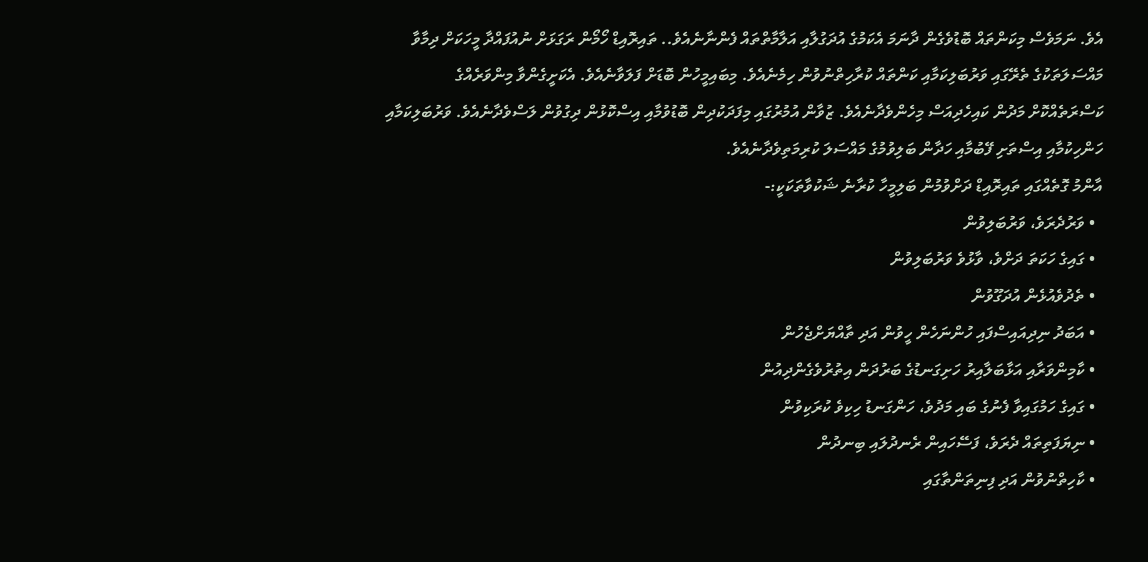އެވެ. ނަމަވެސް މިކަންތައް ބޮޑުވެގެން ދާނަމަ އެކަމުގެ އުދަގުލާއި އަލާމާތްތައް ފެންނާނެއެވެ.. ތައިރޮއިޑް ހޯމޯން ރަގަޅަށް ނުއުފައްދާ މީހަކަށް ދިމާވާ މައްސަލަތަކުގެ ތެރޭގައި ވަރުބަލިކަމާއި ކަންތައް ކުރާހިތްނުވުން ހިމެނެއެވެ. މިބައިމީހުން ބޮޑަށް ފަލަވާނެއެވެ. އެކަށީގެންވާ މިންވަރެއްގެ ކަސްރަތެއްކޮށް މަދުން ކައިހެދިއަސް މިހެންވެދާނެއެވެ. ޒުވާން އުމުރުގައި މިފަދަކުދިން ބޮޑުވުމާއި އިސްކޮޅުން ދިގުވުން ލަސްވެދާނެއެވެ. ވަރުބަލިކަމާއި ހަންހިކުމާއި އިސްތަށި ފޭބުމާއި ހަދާން ބަލިވުމުގެ މައްސަލަ ކުރިމަތިވެދާނެއެވެ.
އާންމު ގޮތެއްގައި ތައިރޮއިޑް ދަށްވުމުން ބަލިމީހާ ކުރާނެ ޝަކުވާތަކަކީ:-
  • ވަރުދެރަވެ، ވަރުބަލިވުން
  • ގައިގެ ހަކަތަ ދަށްވެ، ވާޅުވެ ވަރުބަލިވުން
  • ތެދުވެއުޅެން އުދަގޫވުން
  • އަބަދު ނިދިއައިސްފައި ހުންނަހެން ހީވުން އަދި ތާއްޔަށްޖެހުން
  • ކާމިންވަރާއި އަޅާބަލާއިރު ހަށިގަނޑުގެ ބަރުދަން އިތުރުވެގެންދިއުން
  • ގައިގެ ހަމުގައިވާ ފެނުގެ ބައި މަދުވެ، ހަންގަނޑު ހިކިވެ ކުރަކިވުން
  • ނިޔަފަތިތައް ދެރަވެ، ފަސޭހައިން ރެނދުލައި ބިނދުން
  • ކާހިތްނުވުން އަދި ފިނިތަންތާގައި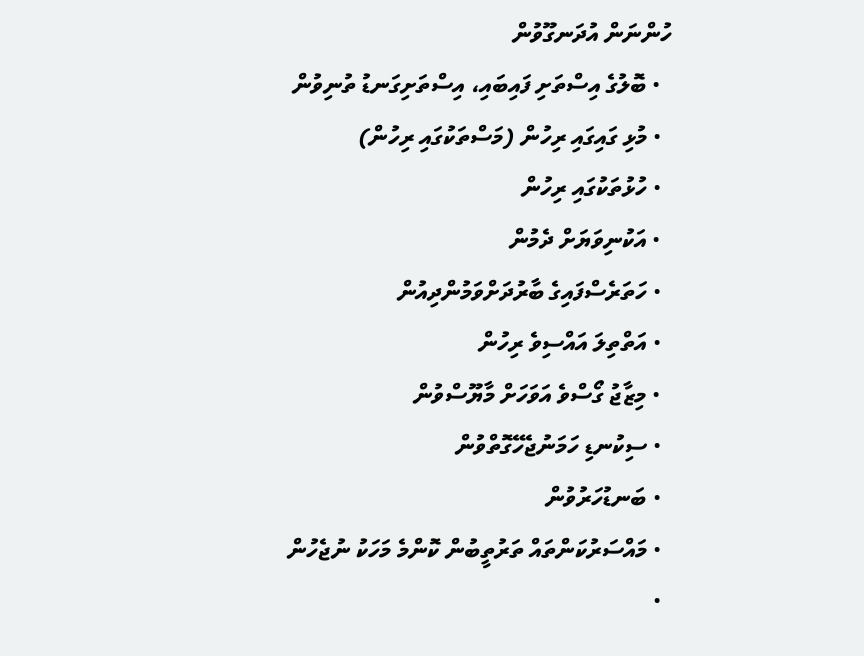ހުންނަން އުދަނގޫވުން
  • ބޮލުގެ އިސްތަށި ފައިބައި، އިސްތަށިގަނޑު ތުނިވުން
  • މުޅި ގައިގައި ރިހުން (މަސްތަކުގައި ރިހުން)
  • ހުޅުތަކުގައި ރިހުން
  • އަކުނިވަޔަށް ދެމުން
  • ހަތަރެސްފައިގެ ބާރުދަށްވަމުންދިއުން
  • އަތްތިލަ އައްސިވެ ރިހުން
  • މިޒާޖު ގޯސްވެ އަވަހަށް މާޔޫސްވުން
  • ސިކުނޑި ހަމަނުޖެހޭގޮތްވުން
  • ބަނޑުހަރުވުން
  • މައްސަރުކަންތައް ތަރުތީބުން ކޮންމެ މަހަކު ނުޖެހުން
  •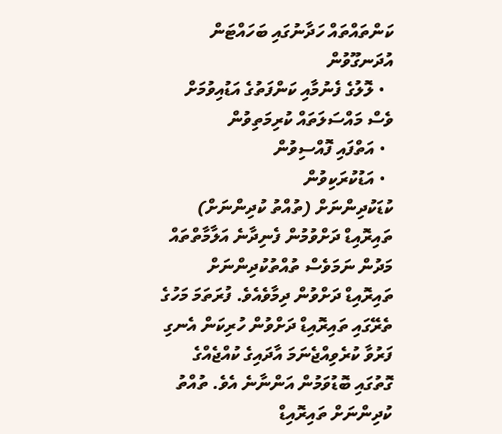ކަންތައްތައް ހަދާނުގައި ބަހައްޓަން އުދަނގޫވުން
  • ލޮލުގެ ފެނުމާއި ކަންފަތުގެ އަޑުއިވުމަށް ވެސް މައްސަލަތައް ކުރިމަތިވުން
  • އަތްފައި ފޮއްސިވުން
  • އަޑުކުރަކިވުން
ކުޑަކުދިންނަށް (ތުއްތު ކުދިންނަށް) ތައިރޮއިޑް ދަށްވުމުން ފެނިދާނެ އަލާމާތްތައް
މަދުން ނަމަވެސް ތުއްތުކުދިންނަށް ތައިރޮއިޑް ދަށްވުން ދިމާވެއެވެ. ފުރަތަމަ މަހުގެ ތެރޭގައި ތައިރޮއިޑް ދަށްވުން ހުރިކަން އެނގި ފަރުވާ ކުރެވިއްޖެނަމަ އާދައިގެ ކުއްޖެއްގެ ގޮތުގައި ބޮޑުވަމުން އަންނާނެ އެވެ. ތުއްތު ކުދިންނަށް ތައިރޮއިޑް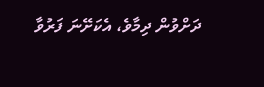ދަށްވުން ދިމާވެ، އެކަށޭނަ ފަރުވާ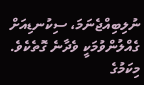ނުލިބިއްޖެނަމަ، ސިކުނޑިއަށް ގެއްލުންވުމަކީ ވެދާނެ ގޮތެކެވެ. މިކަމުގެ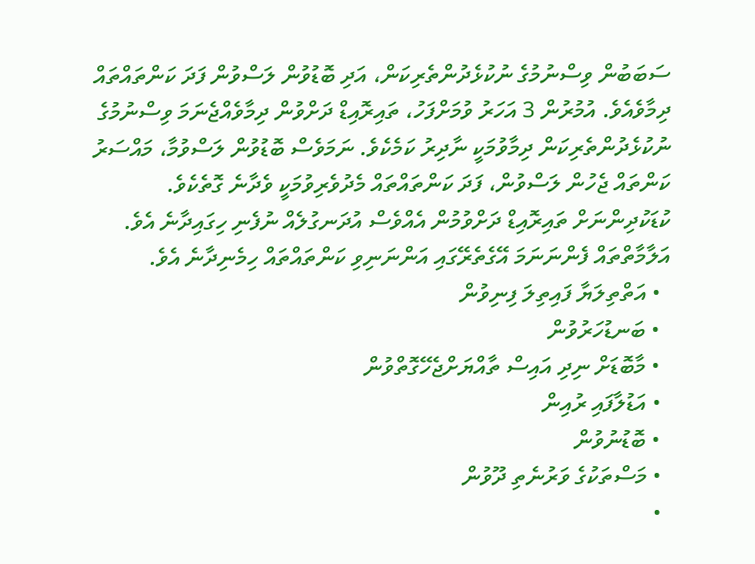ސަބަބުން ވިސްނުމުގެ ނުކުޅެދުންތެރިކަން، އަދި ބޮޑުވުން ލަސްވުން ފަދަ ކަންތައްތައް ދިމާވެއެވެ. އުމުރުން 3 އަހަރު ވުމަށްފަހު، ތައިރޮއިޑް ދަށްވުން ދިމާވެއްޖެނަމަ ވިސްނުމުގެ ނުކުޅެދުންތެރިކަން ދިމާވުމަކީ ނާދިރު ކަމެކެވެ. ނަމަވެސް ބޮޑުވުން ލަސްވުމާ، މައްސަރު ކަންތައް ޖެހުން ލަސްވުން، ފަދަ ކަންތައްތައް މެދުވެރިވުމަކީ ވެދާނެ ގޮތެކެވެ.
ކުޑަކުދިންނަށް ތައިރޮއިޑް ދަށްވުމުން އެއްވެސް އުދަނގުލެއް ނުފެނި ހިގައިދާނެ އެވެ. އަލާމާތްތައް ފެންނަނަމަ އޭގެތެރޭގައި އަންނަނިވި ކަންތައްތައް ހިމެނިދާނެ އެވެ.
  • އަތްތިލަޔާ ފައިތިލަ ފިނިވުން
  • ބަނޑުހަރުވުން
  • މާބޮޑަށް ނިދި އައިސް ތާއްޔަށްޖެހޭގޮތްވުން
  • އަޑުލާފައި ރުއިން
  • ބޮޑުނުވުން
  • މަސްތަކުގެ ވަރުނެތި ދޫވުން
  •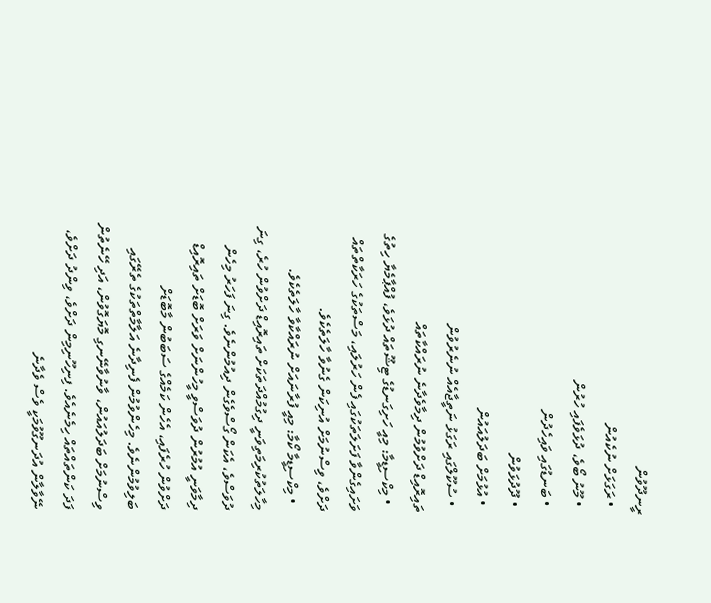ރީނދޫވުން
  • ރަގަޅަށް ނުކެއުން
  • މޫނު ބޯވެ، ދުޅަވެފައި ހުރުން
  • ބަނޑުގައި ވައިހެދުން
  • ދޫދުޅަވުން
  • އުޅުމަށް ބަދަލުއައުން
  • ސުކޫލްގައި ރަގަޅު ނަތީޖާއެއް ނުނެރުވުން
ތައިރޮއިޑް ދަށްވުމުން ދިމާވެދާނެ ނުރައްކާތައް
  • މިކްސިޑީމާ: މިއީ ހަށިގަނޑުގެ ޓިޝޫތައް ދުޅަވެ، ފުއްޕާމެޔާ ހިތުގެ ވަށައިގެންވާ ފަށަލަތަކުގައި ފެން ހަރުލައި، މަސްތަކުގެ ހަރަކާތްތައް ދަށްވެ، ވިސްނުމަށް އުނިކަން ގެނުވާ ހާލަތެކެވެ.
  • މިކްސިޑީމާ ކޯމާ: މިއީ ފުރާނައަށް ނުރައްކާވާ ހާލަތެކެވެ. މިހާލަތުކުރިމަތިވަނީ ދިގުމުއްދަތަކަށް ތައިރޮއިޑް ދަށްވުން ހުރެ، ގިނަ ދުވަސްވެ، އެކަން ގޯސްވެގެން ދިއުމުންނެވެ. ގިނަ ފަހަރު މިހެން ދިމާވަނީ އުމުރުން ދުވަސްވީ މީހުންނަށް ވަރަށް ބޮޑަށް ތައިރޮއިޑް ދަށްވުން ހުރެފައި، އެހެން ކަމެއްގެ ސަބަބުން މާބޮޑަށް ބަލިވުމުންނެވެ. މިހެންވުމުން ފެނިދާނެ އަލާމާތްތަކުގެ ތެރޭގައި ވިސްނުމަށް ބަދަލުއައުން، ވާނުވާނޭނގި މޮޔަގޮވުން، އަދި ހޭނެތުން ފަދަ ކަންތައްތައް ހިމެނެއެވެ. ފިނިހޫނިމިން ދަށްވެ، ވިންދު ދަށްވެ، ނޭވާލާން އުދަނގޫވުމަކީ ވެސް ވެދާނެ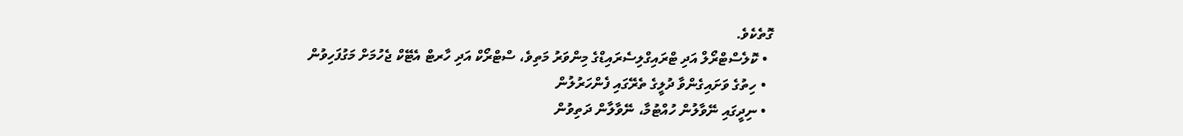ގޮތެކެވެ.
  • ކޮލެސްޓްރޯލް އަދި ޓްރައިގްލިސެރައިޑްގެ މިންވަރު މަތިވެ، ސްޓްރޯކް އަދި ހާރޓް އެޓޭކް ޖެހުމަށް މަގުފަހިވުން
  • ހިތުގެ ވަށައިގެންވާ ދުލީގެ ތެރޭގައި ފެންހަރުލުން
  • ނިދީގައި ނޭވާލުން ހުއްޓުމާ، ނޭވާލާން ދަތިވުން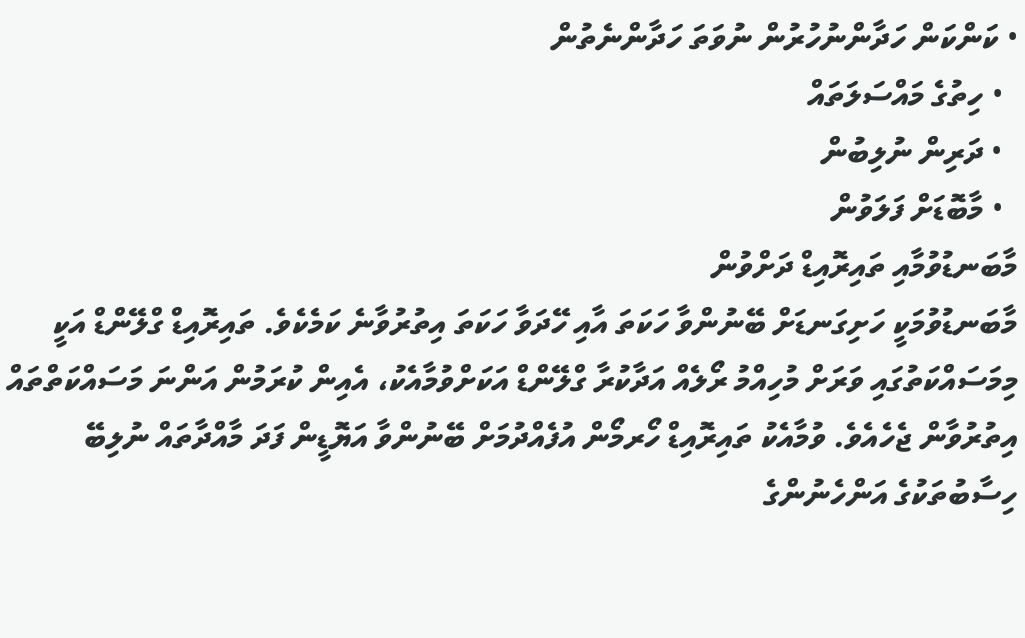• ކަންކަން ހަދާންނުހުރުން ނުވަތަ ހަދާންނެތުން
  • ހިތުގެ މައްސަލަތައް
  • ދަރިން ނުލިބުން
  • މާބޮޑަށް ފަލަވުން
މާބަނޑުވުމާއި ތައިރޮއިޑް ދަށްވުން
މާބަނޑުވުމަކީ ހަށިގަނޑަށް ބޭނުންވާ ހަކަތަ އާއި ހޭދަވާ ހަކަތަ އިތުރުވާނެ ކަމެކެވެ. ތައިރޮއިޑް ގްލޭންޑް އަކީ މިމަސައްކަތުގައި ވަރަށް މުހިއްމު ރޯލެއް އަދާކުރާ ގްލޭންޑް އަކަށްވުމާއެކު، އެއިން ކުރަމުން އަންނަ މަސައްކަތްތައް އިތުރުވާން ޖެހެއެވެ. ވުމާއެކު ތައިރޮއިޑް ހޯރމޯން އުފެއްދުމަށް ބޭނުންވާ އަޔޮޑީން ފަދަ މާއްދާތައް ނުލިބޭ ހިސާބުތަކުގެ އަންހެނުންގެ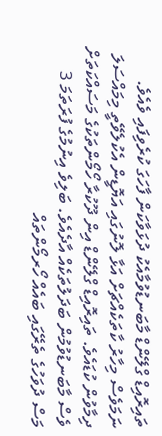ތައިރޮއިޑް ގްލޭންޑް މާބަނޑުވުމާއެކު ދުޅަވާކަން ފާހަގަ ކުރެވިފައި ވެއެވެ. ނަމަވެސް މިހާރު ކާތަކެއްޗަށް އަޅާ ލޮނުގައި އަޔޮޑީން އެކުލެވޭތީ މިމައްސަލަ ދިމާވުން ކުޑައެވެ. ތައިރޮއިޑް ގްލޭންޑް އިން ދޫކުރާ ހޯމޯންތަކުގެ މަސައްކަތަށް ވެސް މާބަނޑުވުމުން ބަދަލުތަކެއް އާދެއެވެ. ބަލިވެ އިނުމުގެ ފުރަތަމަ 3 މަސް ދުވަހުގެ ތެރޭގައި ބައެއް ހޯރމޯންތައް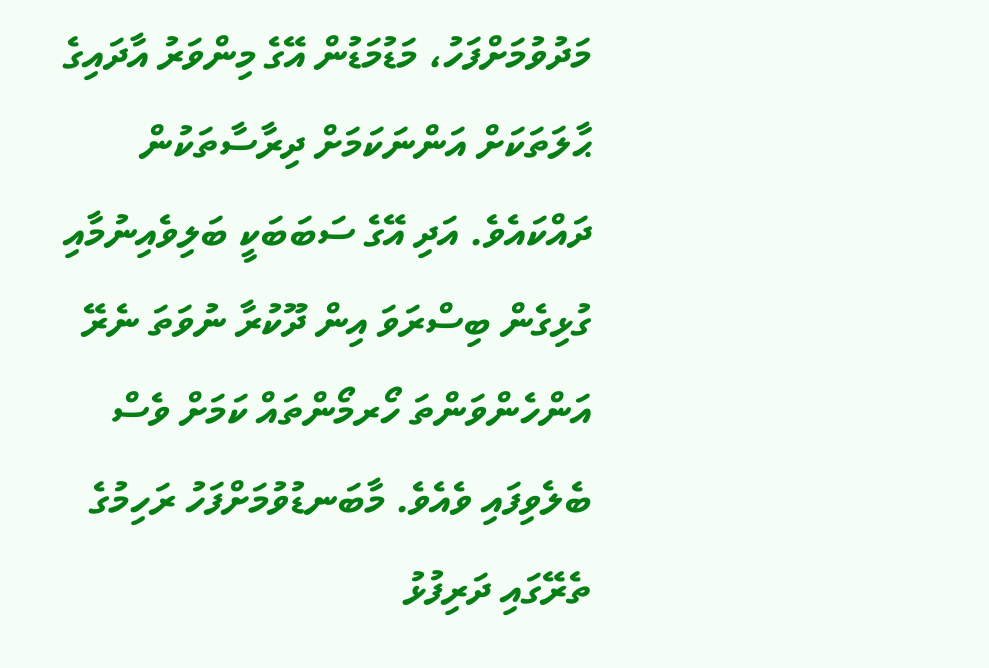މަދުވުމަށްފަހު، މަޑުމަޑުން އޭގެ މިންވަރު އާދައިގެ ޙާލަތަކަށް އަންނަކަމަށް ދިރާސާތަކުން ދައްކައެވެ. އަދި އޭގެ ސަބަބަކީ ބަލިވެއިނުމާއި ގުޅިގެން ބިސްރަވަ އިން ދޫކުރާ ނުވަތަ ނެރޭ އަންހެންވަންތަ ހޯރމޯންތައް ކަމަށް ވެސް ބެލެވިފައި ވެއެވެ. މާބަނޑުވުމަށްފަހު ރަހިމުގެ ތެރޭގައި ދަރިފުޅު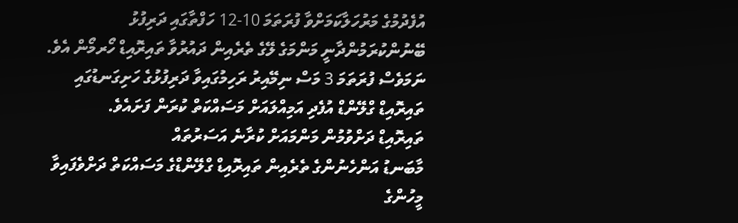އުފެދުމުގެ މަރުހަލާކަމަށްވާ ފުރަތަމަ 10-12 ހަފްތާގައި ދަރިފުޅު ބޭނުންކުރަމުންދާނީ މަންމަގެ ލޭގެ ތެރެއިން ދައުރުވާ ތައިރޮއިޑް ހޯރމޯން އެވެ. ނަމަވެސް ފުރަތަމަ 3 މަސް ނިމޭއިރު ރަހިމުގައިވާ ދަރިފުޅުގެ ހަށިގަނޑުގައި ތައިރޮއިޑް ގްލޭންޑް އުފެދި އަމިއްލައަށް މަސައްކަތް ކުރަން ފަށައެވެ.
ތައިރޮއިޑް ދަށްވުމުން މަންމައަށް ކުރާނެ އަސަރުތައް
މާބަނޑު އަންހެނުންގެ ތެރެއިން ތައިރޮއިޑް ގްލޭންޑްގެ މަސައްކަތް ދަށްވެފައިވާ މީހުންގެ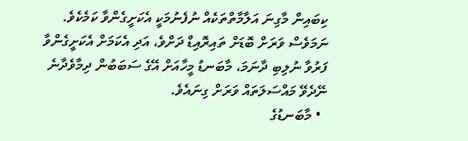ކިބައިން މާގިނަ އަލާމާތްތަކެއް ނުފެނުމަކީ އެކަށީގެންވާ ކަމެކެވެ. ނަމަވެސް ވަރަށް ބޮޑަށް ތައިރޮއިޑް ދަށްވެ، އަދި އެކަމަށް އެކަށީގެންވާ ފަރުވާ ނުލިބި ދާނަމަ، މާބަނޑު މީހާއަށް އޭގެ ސަބަބުން ދިމާވެދާނެ ނޭދެވޭ މައްސަލަތައް ވަރަށް ގިނައެވެ.
  • މާބަނޑުގެ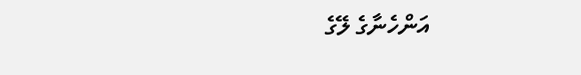އަންހެނާގެ ލޭގެ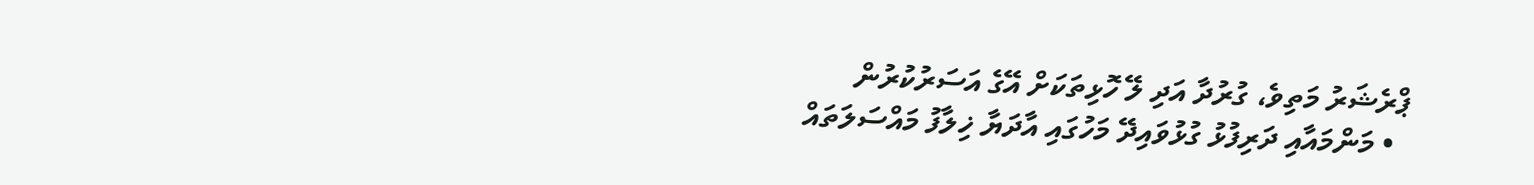ޕްރެޝަރު މަތިވެ، ގުރުދާ އަދި ލޭ ހޮޅިތަކަށް އޭގެ އަސަރުކުރުން
  • މަންމައާއި ދަރިފުޅު ގުޅުވައިދޭ މަހުގައި އާދަޔާ ޚިލާފު މައްސަލަތައް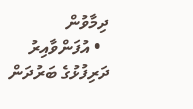ދިމާވުން
  • އުފަންވާއިރު ދަރިފުޅުގެ ބަރުދަން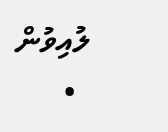ލުއިވުން
  •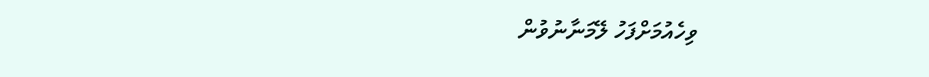ވިހެއުމަށްފަހު ލޭމަނާނުވުން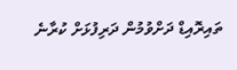ތައިރޮއިޑް ދަށްވުމުން ދަރިފުޅަށް ކުރާނެ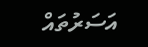އަސަރުތައް